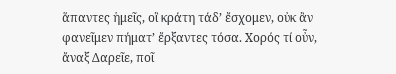ἅπαντες ἡμεῖς, οἳ κράτη τάδʼ ἔσχομεν, οὐκ ἂν φανεῖμεν πήματʼ ἔρξαντες τόσα. Χορός τί οὖν, ἄναξ Δαρεῖε, ποῖ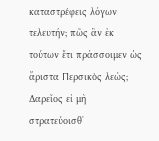καταστρέφεις λόγων τελευτήν; πῶς ἂν ἐκ τούτων ἔτι πράσσοιμεν ὡς ἄριστα Περσικὸς λεώς; Δαρεῖος εἰ μὴ στρατεύοισθʼ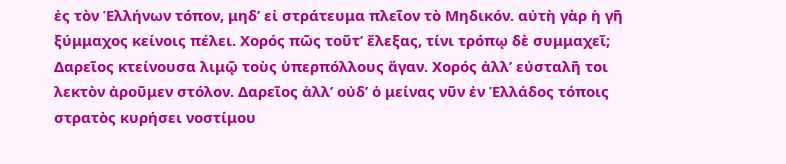ἐς τὸν Ἑλλήνων τόπον, μηδʼ εἰ στράτευμα πλεῖον τὸ Μηδικόν. αὐτὴ γὰρ ἡ γῆ ξύμμαχος κείνοις πέλει. Χορός πῶς τοῦτʼ ἔλεξας, τίνι τρόπῳ δὲ συμμαχεῖ; Δαρεῖος κτείνουσα λιμῷ τοὺς ὑπερπόλλους ἄγαν. Χορός ἀλλʼ εὐσταλῆ τοι λεκτὸν ἀροῦμεν στόλον. Δαρεῖος ἀλλʼ οὐδʼ ὁ μείνας νῦν ἐν Ἑλλάδος τόποις στρατὸς κυρήσει νοστίμου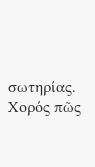σωτηρίας. Χορός πῶς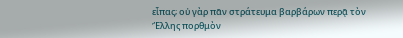εἶπας; οὐ γὰρ πᾶν στράτευμα βαρβάρων περᾷ τὸν Ἕλλης πορθμὸν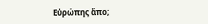Εὐρώπης ἄπο;